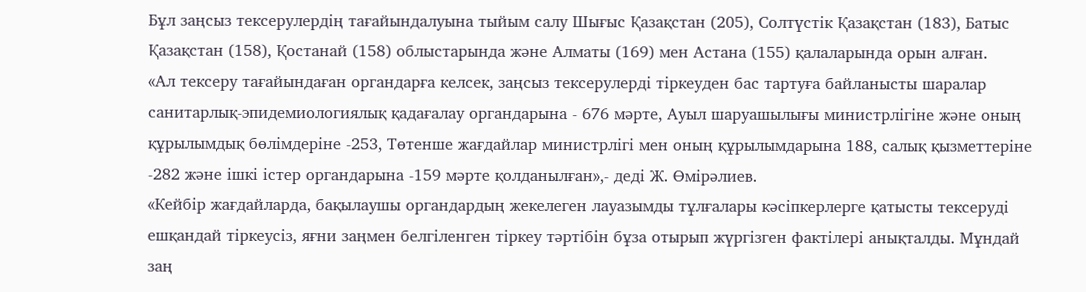Бұл заңсыз тексерулердің тағайындалуына тыйым салу Шығыс Қазақстан (205), Солтүстік Қазақстан (183), Батыс Қазақстан (158), Қостанай (158) облыстарында және Алматы (169) мен Астана (155) қалаларында орын алған.
«Ал тексеру тағайындаған органдарға келсек, заңсыз тексерулерді тіркеуден бас тартуға байланысты шаралар санитарлық-эпидемиологиялық қадағалау органдарына - 676 мәрте, Ауыл шаруашылығы министрлігіне және оның құрылымдық бөлімдеріне -253, Төтенше жағдайлар министрлігі мен оның құрылымдарына 188, салық қызметтеріне -282 және ішкі істер органдарына -159 мәрте қолданылған»,- деді Ж. Өмірәлиев.
«Кейбір жағдайларда, бақылаушы органдардың жекелеген лауазымды тұлғалары кәсіпкерлерге қатысты тексеруді ешқандай тіркеусіз, яғни заңмен белгіленген тіркеу тәртібін бұза отырып жүргізген фактілері анықталды. Мұндай заң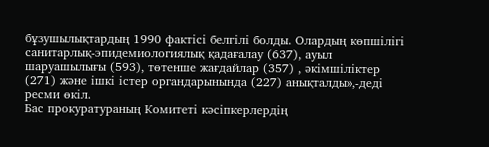бұзушылықтардың 1990 фактісі белгілі болды. Олардың көпшілігі санитарлық-эпидемиологиялық қадағалау (637), ауыл шаруашылығы (593), төтенше жағдайлар (357) , әкімшіліктер (271) және ішкі істер органдарынында (227) анықталды»,-деді ресми өкіл.
Бас прокуратураның Комитеті кәсіпкерлердің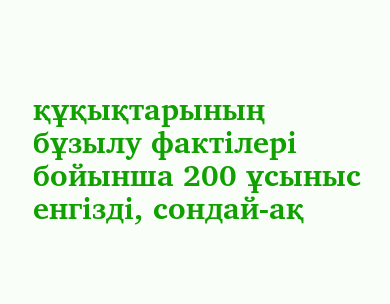құқықтарының бұзылу фактілері бойынша 200 ұсыныс енгізді, сондай-ақ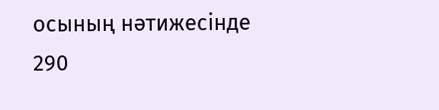осының нәтижесінде 290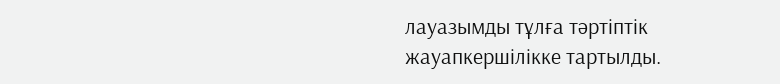лауазымды тұлға тәртіптік жауапкершілікке тартылды.